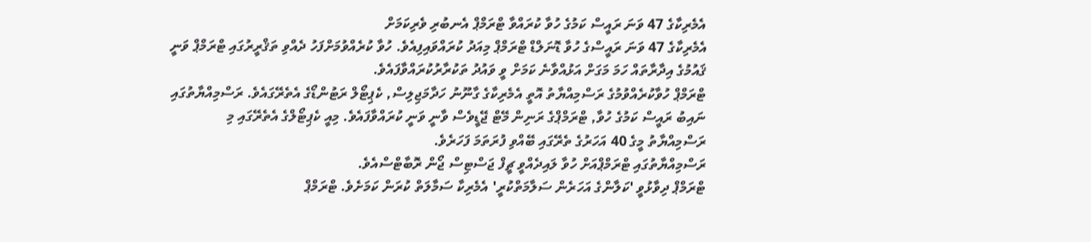އެމެރިކާގެ 47 ވަނަ ރައީސް ކަމުގެ ހުވާ ކުރައްވާ ޓްރަމްޕް އެނބުރި ވެރިކަމަށް
އެމެރިކާގެ 47 ވަނަ ރައީސްގެ ހުވާ ޑޮނަލްޑް ޓްރަމްޕް މިއަދު ކުރައްވައިފިއެވެ. ހުވާ ކުރެއްވުމަށްފަހު ދެއްވި ތަޤްރީރުގައި ޓްރަމްޕް ވަނީ ޤައުމުގެ އިދާރާތައް ހަމަ މަގަށް އަޅުއްވާނެ ކަމަށް ވީ ވައުދު ތަކުރާރުކުރައްވާފައެވެ.
ޓްރަމްޕް ހުވާކުރެއްވުމުގެ ރަސްމިއްޔާތު އޮތީ އެމެރިކާގެ ގާނޫނު ހަދާމަޖިލިސް, ކެޕިޓޯލް ރަޓުންޑޯގެ އެތެރޭގައެވެ. ރަސްމިއްޔާތުގައި ނައިބު ރައީސް ކަމުގެ ހުވާ, ޓްރަމްޕްގެ ރަނިން މޭޓް ޖޭޑީވެސް ވާނީ ވަނީ ކުރައްވާފައެވެ. މިއީ ކެޕިޓޯލްގެ އެތެރޭގައި މި ރަސްމިއްޔާތު މީގެ 40 އަހަރުގެ ތެރޭގައި ބޭއްވި ފުރަތަމަ ފަހަރެވެ.
ރަސްމިއްޔާތުގައި ޓްރަމްޕްއަށް ހުވާ ލައިދެއްވީ ޗީފް ޖަސްޓިސް ޖޯން ރޮބާޓްސްއެވެ.
ޓްރަމްޕް ދިވާޅުވީ 'ކަލާންގެ އަހަރެން ސަލާމަތްކުރީ' އެމެރިކާ ސަމާލަތް ކުރަން ކަމަށެވެ. ޓްރަމްޕް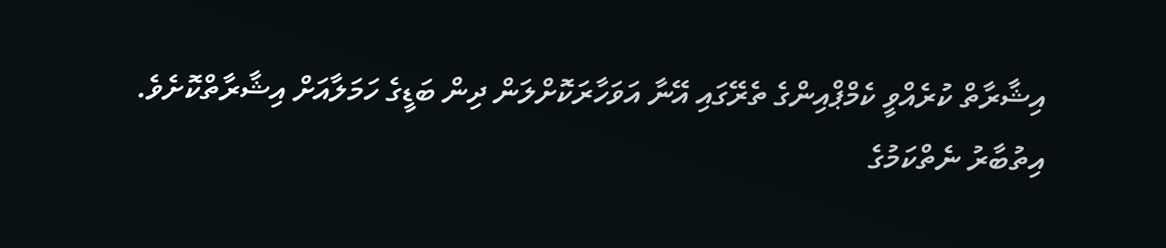އިޝާރާތް ކުރެއްވީ ކެމްޕްއިންގެ ތެރޭގައި އޭނާ އަވަހާރަކޮށްލަން ދިން ބަޑީގެ ހަމަލާއަށް އިޝާރާތްކޮށެވެ.
އިތުބާރު ނެތްކަމުގެ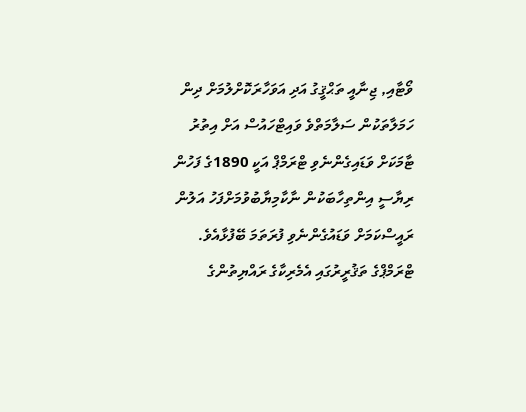ވޯޓާއި, ޖިނާއީ ތަޙްޤީގު އަދި އަވަހާރަކޮށްލުމަށް ދިން ހަމަލާތަކުން ސަލާމަތްވެ ވައިޓްހައުސް އަށް އިތުރު ޓާމަކަށް ވަޑައިގެންނެވި ޓްރަމްޕް އަކީ 1890ގެ ފަހުން ރިޔާސީ އިންތިހާބަކުން ނާކާމިޔާބުވުމަށްފަހު އަލުން ރައީސްކަމަށް ވަޑައުގެންނެވި ފުރަތަމަ ބޭފުޅާއެވެ.
ޓްރަމްޕްގެ ތަޤުރީރުގައި އެމެރިކާގެ ރައްޔިތުންގެ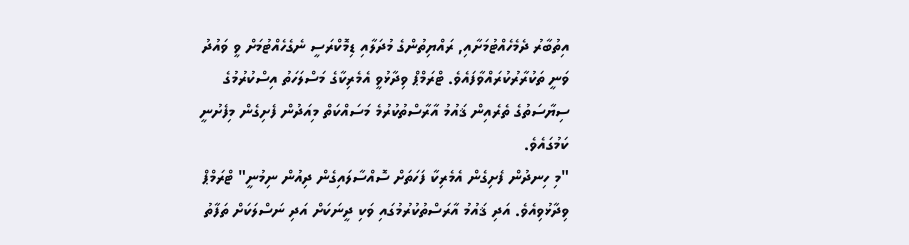އިތުބާރު ދެމެހެއްޓުމަށާއި, ރައްޔިތުންގެ މުދަލާއި ޑިމޮކްރަސީ ނެގެހެއްޓުމަށް ވީ ވައުދު ވަނީ ތަކުރާރުކުރައްވާފައެވެ. ޓްރަމްޕް ވިދާޅުވީ އެމެރިކާގެ މަސްލަހަތު އިސްކުރުމުގެ ސިޔާސަތުގެ ތެރެއިން ޤައުމު އާރާސްތުކުރުމެ މަސައްކަތް މިއަދުން ފެށިގެން މިފެށުނީ ކަމުގައެވެ.
"މި ހިނދުން ފެށިގެން އެމެރިކާ ފަހަތަށް ސޮއްސާލައިގެން ދިއުން ނިމުނީ" ޓްރަމްޕް ވިދާޅުވިއެވެ. އަދި ޤައުމު އާރަސްތުކުރުމުގައި ވަކި ދީނަކަށް އަދި ނަސްލަކަށް ތަފާތު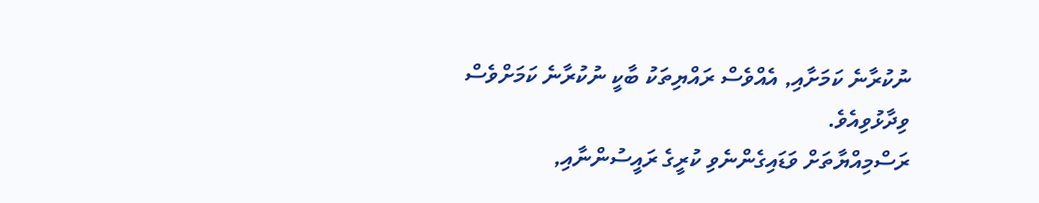ނުކުރާނެ ކަމަށާއި, އެއްވެސް ރައްޔިތަކު ބާކީ ނުކުރާނެ ކަމަށްވެސް ވިދާޅުވިއެވެ.
ރަސްމިއްޔާތަށް ވަޑައިގެންނެވި ކުރީގެ ރައީސުންނާއި,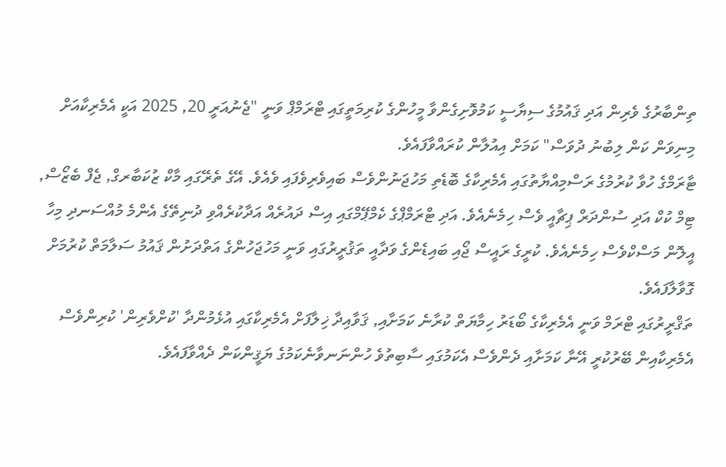ތިންބާރުގެ ވެރިން އަދި ޤައުމުގެ ސިޔާސީ ކަމުވޮށިގެންވާ މީހުންގެ ކުރިމަތީގައި ޓްރަމްޕް ވަނީ "ޖެނުއަރީ 20, 2025 އަކީ އެމެރިކާއަށް މިނިވަން ކަން ލިބުނު ދުވަސް" ކަމަށް އިއުލާން ކުރައްވާފައެވެ.
ޓާރަމްގެ ހުވާ ކުރުމުގެ ރަސްމިއްޔާތުގައި އެމެރިކާގެ ބޮޑެތި މަހުޖަނުންވެސް ބައިވެރިވެފައި ވެއެވެ. އޭގެ ތެރޭގައި މާކް ޒުކަބާރގް, ޖެފް ބެޒޯސް, ޓިމް ކުކް އަދި ސުންދަރް ޕިޗާއީ ވެސް ހިމެނެއެވެ. އަދި ޓްރަމްޕްގެ ކެމްޕޭމްގައި އިސް ދައުރެއް އަދާކުރެއްވި ދުނިތޭގެ އެންމެ މުއްސަނދި މިހާ އީލޮން މަސްކްވެސް ހިމެނެއެވެ. ކުރީގެ ރައީސް ޖޯއި ބައިޑެންގެ ވަދާއީ ތަޤުރީރުގައި ވަނީ މަހުޖަހުންގެ އަތްދަށުން ޤައުމު ސަލާމަތް ކުރުމަށް ގޮވާލާފައެވެ.
ތަޤްރީރުގައި ޓްރަމް ވަނީ އެމެރިކާގެ ބޯޑަރު ހިމާޔަތް ކުރާނެ ކަމަށާއި, ޤަވާއިދާ ޚިލާފަށް އެމެރިކާގައި އުޅެމުންދާ 'ކުށްވެރިން' ކުރިންވެސް އެމެރިކާއިން ބޭރުކުރީ އޭނާ ކަމަށާއި ދެންވެސް އެކަމުގައި ސާބިތުވެ ހުންނަނވާނެކަމުގެ ޔަޤީންކަން ދެއްވާފައެވެ.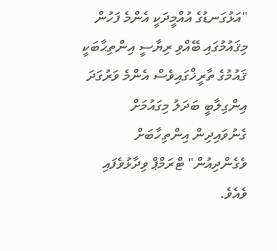"އަޅުގަނޑުގެ އުއްމީދަކީ އެންމެ ފަހުން މިޤައުމުގައި ބޭއްވި ރިޔާސީ އިންތިޙާބަކީ ޤައުމުގެ ތާރީޚްގައިވެސް އެންމެ ވަރުގަދަ އިންގިލާބީ ބަދަލު މިގައުމަށް ގެނުވައިދިން އިންތިހާބަށް ވެގެންދިއުން" ޓްރަމްޕް ވިދާޅުވެފައި ވެއެވެ.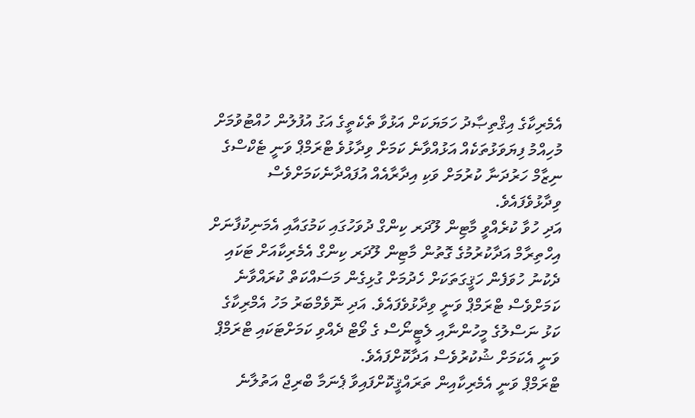އެމެރިކާގެ އިޤްތިޞާދު ހަމަޔަކަށް އަޅުވާ ތެކެތީގެ އަގު އުފުލުން ހުއްޓުވުމަށް މުހިއްމު ފިޔަވަޅުތަކެއް އަޅުއްވާނެ ކަމަށް ވިދާޅުވެ ޓްރަމްޕް ވަނީ ޓެކްސްގެ ނިޒާމް ހަރުދަނާ ކުރުމަށް ވަކި އިދާރާއެއް އުފައްދާނެކަމަށްވެސް ވިދާޅުވެފައެވެ.
އަދި ހުވާ ކުރެއްވީ މާޓިން ލޫދަރ ކިންގް ދުވަހުގައި ކަމުގައާއި އެމަނިކުފާނަށް އިހްތިރާމް އަދާކުރުމުގެ ގޮތުން މާޓިން ލޫދަރ ކިންގް އެމެރިކާއަށް ޓަކައި ދެކުނު ހުވަފެން ހަޤީގަތަކަށް ހެދުމަށް ގުޅިގެން މަސައްކަތް ކުރައްވާނެ ކަމަށްވެސް ޓްރަމްޕް ވަނީ ވިދާޅުވެފައެވެ. އަދި ނޮވެމްބަރު މަހު އެމްރިކާގެ ކަޅު ނަސްލުގެ މީހުންނާއި ލެޓީނޯސް ގެ ވޯޓް ދެއްވި ކަމަށްޓަކައި ޓްރަމްޕް ވަނީ އެކަމަށް ޝުކުރުވެސް އަދާކޮށްފައެވެ.
ޓްރަމްޕް ވަނީ އެމެރިކާއިން ތަރައްޤީކޮށްފައިވާ ޕެނަމާ ބްރިޖް އަތުލާނެ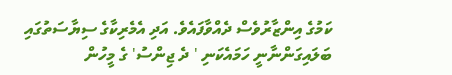ކަމުގެ އިންޒާރުވެސް ދެއްވާފައެވެ. އަދި އެމެރިކާގެ ސިޔާސަތުގައި ބަލައިގަންނާނީ ހަމައެކަނި ' ދެ ޖިންސު' ގެ މީހުން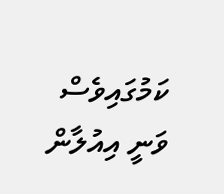ކަމުގައިވެސް ވަނީ އިއުލާން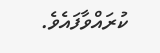ކުރައްވާފައެވެ.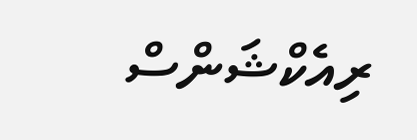ރިއެކްޝަންސް